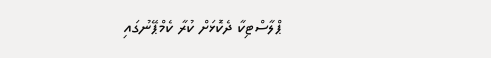ޕްލާސްޓިކާ ދެކޮޅަށް ކުރާ ކެމްޕޭނުގައި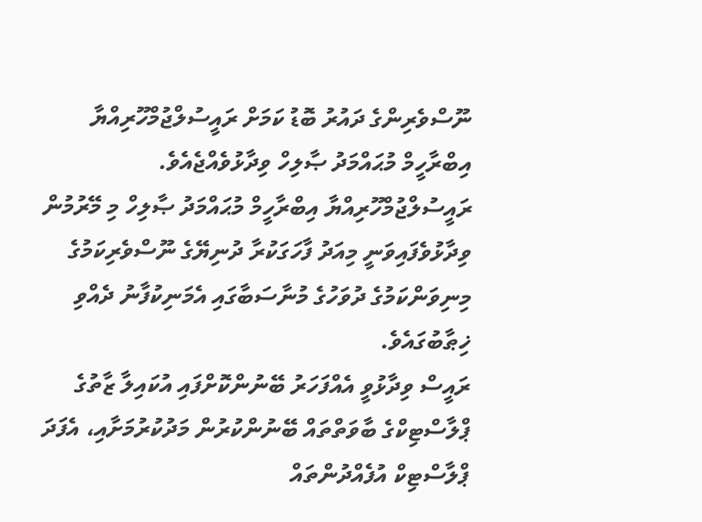ނޫސްވެރިންގެ ދައުރު ބޮޑު ކަމަށް ރައީސުލްޖުމްހޫރިއްޔާ އިބްރާހީމް މުޙައްމަދު ޞާލިހް ވިދާޅުވެއްޖެއެވެ.
ރައީސުލްޖުމްހޫރިއްޔާ އިބްރާހީމް މުޙައްމަދު ޞާލިހް މި މޭރުމުން ވިދާޅުވެފައިވަނީ މިއަދު ފާހަގަކުރާ ދުނިޔޭގެ ނޫސްވެރިކަމުގެ މިނިވަންކަމުގެ ދުވަހުގެ މުނާސަބާގައި އެމަނިކުފާނު ދެއްވި ޚިޠާބުގައެވެ.
ރައީސް ވިދާޅުވީ އެއްފަހަރު ބޭނުންކޮށްފައި އުކައިލާ ޒާތުގެ ޕްލާސްޓިކްގެ ބާވަތްތައް ބޭނުންކުރުން މަދުކުރުމަށާއި، އެފަދަ ޕްލާސްޓިކް އުފެއްދުންތައް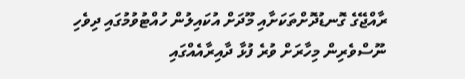ރާއްޖޭގެ ގޮނޑުދޮށްތަކަށާއި މޫދަށް އުކައިލުން ހުއްޓުވުމުގައި ދިވެހި ނޫސްވެރިން މިހާރަށް ވުރެ ފުޅާ ދާއިރާއެއްގައި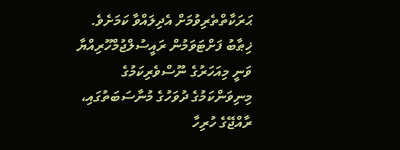ޙަރަކާތްތެރިވުމަށް އެދިލައްވާ ކަމަށެވެ.
ޚިޠާބު ފަށްޓަވަމުން ރައީސުލްޖުމްހޫރިއްޔާ ވަނީ މިއަހަރުގެ ނޫސްވެރިކަމުގެ މިނިވަންކަމުގެ ދުވަހުގެ މުނާސަބަތުގައި، ރާއްޖޭގެ ހުރިހާ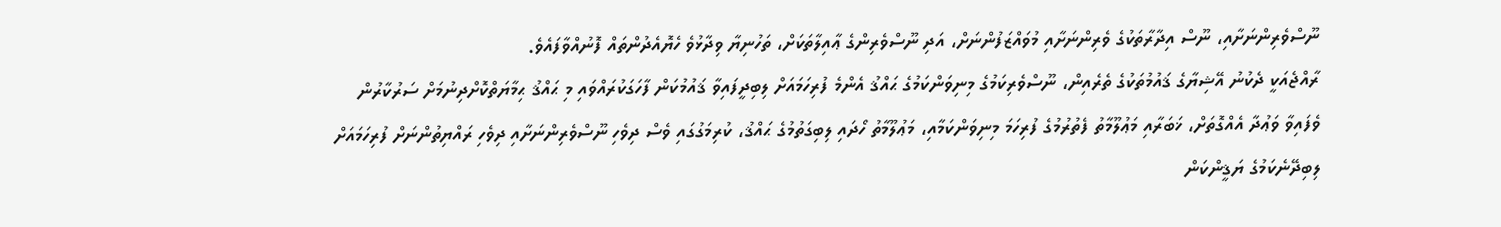ނޫސްވެރިންނަށާއި، ނޫސް އިދާރާތަކުގެ ވެރިންނަށާއި މުވައްޒަފުންނަށް، އަދި ނޫސްވެރިންގެ ޢާއިލާތަކަށް، ތަހުނިޔާ ވިދާޅުވެ ހެޔޮއެދުންތައް ފޮނުއްވާފައެވެ.
ރާއްޖެއަކީ ދެކުނު އޭޝިޔާގެ ޤައުމުތަކުގެ ތެރެއިން، ނޫސްވެރިކަމުގެ މިނިވަންކަމުގެ ޙައްޤު އެންމެ ފުރިހަމައަށް ލިބިދީފައިވާ ޤައުމުކަން ފާހަގަކުރައްވައި މި ޙައްޤު ޙިމާޔަތްކޮށްދިނުމަށް ސަރުކާރުން ވެފައިވާ ވަޢުދާ އެއްގޮތަށް، ޚަބަރާއި މަޢުލޫމާތު ފެތުރުމުގެ ފުރިހަމަ މިނިވަންކަމާއި، މަޢުލޫމާތު ހޯދައި ލިބިގަތުމުގެ ޙައްޤު، ކުރިމަގުގައި ވެސް ދިވެހި ނޫސްވެރިންނަށާއި ދިވެހި ރައްޔިތުންނަށް ފުރިހަމައަށް ލިބިދޭނެކަމުގެ ޔަޤީންކަން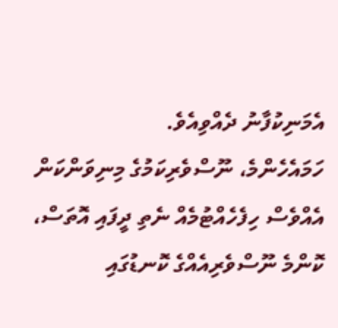އެމަނިކުފާނު ދެއްވިއެވެ.
ހަމައެހެންމެ، ނޫސްވެރިކަމުގެ މިނިވަންކަން އެއްވެސް ހިފެހެއްޓުމެއް ނެތި ދީފައި އޮތަސް، ކޮންމެ ނޫސްވެރިއެއްގެ ކޮނޑުގައި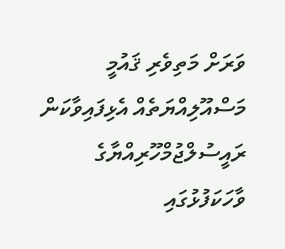ވަރަށް މަތިވެރި ޤައުމީ މަސްއޫލިއްޔަތެއް އެޅިފައިވާކަން ރައީސުލްޖުމްހޫރިއްޔާގެ ވާހަކަފުޅުގައި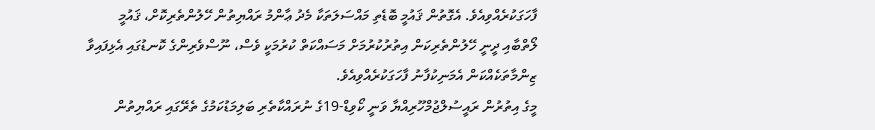ފާހަގަކުރެއްވިއެވެ. އެގޮތުން ޤައުމީ ބޮޑެތި މައްސަލަތަކާ މެދު ޢާންމު ރައްޔިތުން ހޭލުންތެރިކޮށް، ޤައުމީ ލޯތްބާއި ދީނީ ހޭލުންތެރިކަން އިތުރުކުރުމަށް މަސައްކަތް ކުރުމަކީ ވެސް، ނޫސްވެރިންގެ ކޮނޑުގައި އެޅިފައިވާ ޒިންމާތަކެއްކަން އެމަނިކުފާނު ފާހަގަކުރެއްވިއެވެ.
މީގެ އިތުރުން ރައީސުލްޖުމްހޫރިއްޔާ ވަނީ ކޯވިޑް-19ގެ ނުރައްކާތެރި ބަލިމަޑުކަމުގެ ތެރޭގައި ރައްޔިތުން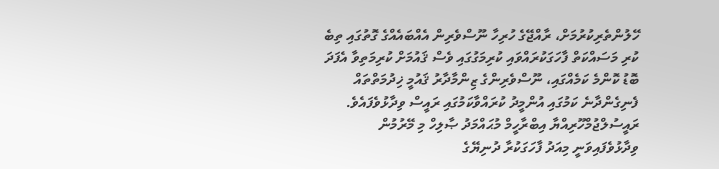ހޭލުންތެރިކުރުމަށް، ރާއްޖޭގެ ހުރިހާ ނޫސްވެރިން އެއްބައެއްގެ ގޮތުގައި ތިބެ ކުރި މަސައްކަތް ފާހަގަކުރައްވައި ކުރިމަގުގައި ވެސް ޤައުމަށް ކުރިމަތިވާ އެފަދަ ބޮޑު ކޮންމެ ކަމެއްގައި، ނޫސްވެރިންގެ ޒިންމާދާރު ޤައުމީ ޚިދުމަތްތައް ފެނިގެންދާނެ ކަމުގައި އުންމީދު ކުރައްވާކަމުގައި ރައީސް ވިދާޅުވެފައެވެ.
ރައީސުލްޖުމްހޫރިއްޔާ އިބްރާހީމް މުޙައްމަދު ޞާލިހް މި މޭރުމުން ވިދާޅުވެފައިވަނީ މިއަދު ފާހަގަކުރާ ދުނިޔޭގެ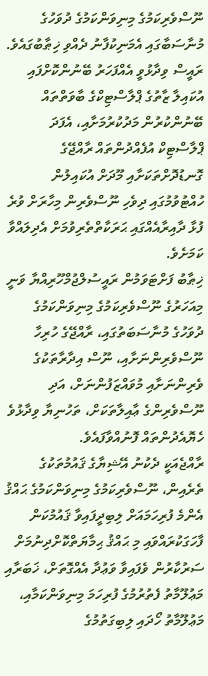ނޫސްވެރިކަމުގެ މިނިވަންކަމުގެ ދުވަހުގެ މުނާސަބާގައި އެމަނިކުފާނު ދެއްވި ޚިޠާބުގައެވެ.
ރައީސް ވިދާޅުވީ އެއްފަހަރު ބޭނުންކޮށްފައި އުކައިލާ ޒާތުގެ ޕްލާސްޓިކްގެ ބާވަތްތައް ބޭނުންކުރުން މަދުކުރުމަށާއި، އެފަދަ ޕްލާސްޓިކް އުފެއްދުންތައް ރާއްޖޭގެ ގޮނޑުދޮށްތަކަށާއި މޫދަށް އުކައިލުން ހުއްޓުވުމުގައި ދިވެހި ނޫސްވެރިން މިހާރަށް ވުރެ ފުޅާ ދާއިރާއެއްގައި ޙަރަކާތްތެރިވުމަށް އެދިލައްވާ ކަމަށެވެ.
ޚިޠާބު ފަށްޓަވަމުން ރައީސުލްޖުމްހޫރިއްޔާ ވަނީ މިއަހަރުގެ ނޫސްވެރިކަމުގެ މިނިވަންކަމުގެ ދުވަހުގެ މުނާސަބަތުގައި، ރާއްޖޭގެ ހުރިހާ ނޫސްވެރިންނަށާއި، ނޫސް އިދާރާތަކުގެ ވެރިންނަށާއި މުވައްޒަފުންނަށް، އަދި ނޫސްވެރިންގެ ޢާއިލާތަކަށް، ތަހުނިޔާ ވިދާޅުވެ ހެޔޮއެދުންތައް ފޮނުއްވާފައެވެ.
ރާއްޖެއަކީ ދެކުނު އޭޝިޔާގެ ޤައުމުތަކުގެ ތެރެއިން، ނޫސްވެރިކަމުގެ މިނިވަންކަމުގެ ޙައްޤު އެންމެ ފުރިހަމައަށް ލިބިދީފައިވާ ޤައުމުކަން ފާހަގަކުރައްވައި މި ޙައްޤު ޙިމާޔަތްކޮށްދިނުމަށް ސަރުކާރުން ވެފައިވާ ވަޢުދާ އެއްގޮތަށް، ޚަބަރާއި މަޢުލޫމާތު ފެތުރުމުގެ ފުރިހަމަ މިނިވަންކަމާއި، މަޢުލޫމާތު ހޯދައި ލިބިގަތުމުގެ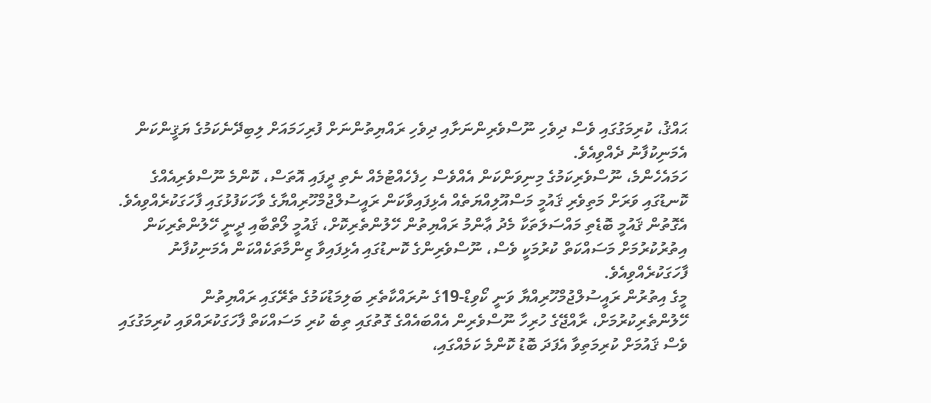ޙައްޤު، ކުރިމަގުގައި ވެސް ދިވެހި ނޫސްވެރިންނަށާއި ދިވެހި ރައްޔިތުންނަށް ފުރިހަމައަށް ލިބިދޭނެކަމުގެ ޔަޤީންކަން އެމަނިކުފާނު ދެއްވިއެވެ.
ހަމައެހެންމެ، ނޫސްވެރިކަމުގެ މިނިވަންކަން އެއްވެސް ހިފެހެއްޓުމެއް ނެތި ދީފައި އޮތަސް، ކޮންމެ ނޫސްވެރިއެއްގެ ކޮނޑުގައި ވަރަށް މަތިވެރި ޤައުމީ މަސްއޫލިއްޔަތެއް އެޅިފައިވާކަން ރައީސުލްޖުމްހޫރިއްޔާގެ ވާހަކަފުޅުގައި ފާހަގަކުރެއްވިއެވެ. އެގޮތުން ޤައުމީ ބޮޑެތި މައްސަލަތަކާ މެދު ޢާންމު ރައްޔިތުން ހޭލުންތެރިކޮށް، ޤައުމީ ލޯތްބާއި ދީނީ ހޭލުންތެރިކަން އިތުރުކުރުމަށް މަސައްކަތް ކުރުމަކީ ވެސް، ނޫސްވެރިންގެ ކޮނޑުގައި އެޅިފައިވާ ޒިންމާތަކެއްކަން އެމަނިކުފާނު ފާހަގަކުރެއްވިއެވެ.
މީގެ އިތުރުން ރައީސުލްޖުމްހޫރިއްޔާ ވަނީ ކޯވިޑް-19ގެ ނުރައްކާތެރި ބަލިމަޑުކަމުގެ ތެރޭގައި ރައްޔިތުން ހޭލުންތެރިކުރުމަށް، ރާއްޖޭގެ ހުރިހާ ނޫސްވެރިން އެއްބައެއްގެ ގޮތުގައި ތިބެ ކުރި މަސައްކަތް ފާހަގަކުރައްވައި ކުރިމަގުގައި ވެސް ޤައުމަށް ކުރިމަތިވާ އެފަދަ ބޮޑު ކޮންމެ ކަމެއްގައި،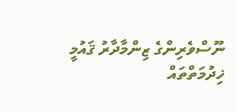ނޫސްވެރިންގެ ޒިންމާދާރު ޤައުމީ ޚިދުމަތްތައް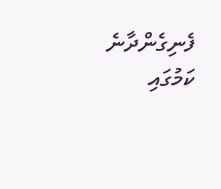ފެނިގެންދާނެ ކަމުގައި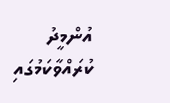އުންމީދު ކުރައްވާކަމުގައި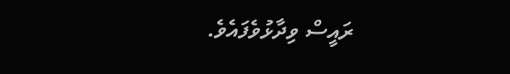ރައީސް ވިދާޅުވެފައެވެ.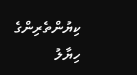ކިޔުންތެރިންގެ ހިޔާލު